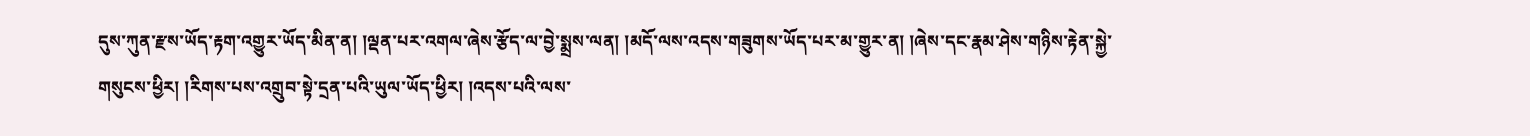དུས་ཀུན་རྫས་ཡོད་རྟག་འགྱུར་ཡོད་མིན་ན། །ལྡན་པར་འགལ་ཞེས་རྩོད་ལ་བྱེ་སྨྲས་ལན། །མདོ་ལས་འདས་གཟུགས་ཡོད་པར་མ་གྱུར་ན། །ཞེས་དང་རྣམ་ཤེས་གཉིས་རྟེན་སྐྱེ་གསུངས་ཕྱིར། །རིགས་པས་འགྲུབ་སྟེ་དྲན་པའི་ཡུལ་ཡོད་ཕྱིར། །འདས་པའི་ལས་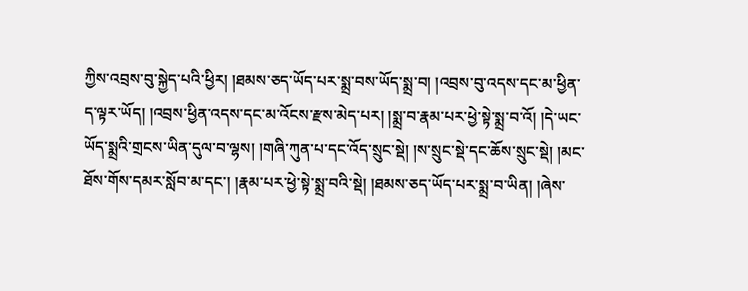ཀྱིས་འབྲས་བུ་སྐྱེད་པའི་ཕྱིར། །ཐམས་ཅད་ཡོད་པར་སྨྲ་བས་ཡོད་སྨྲ་བ། །འབྲས་བུ་འདས་དང་མ་ཕྱིན་ད་ལྟར་ཡོད། །འབྲས་ཕྱིན་འདས་དང་མ་འོངས་རྫས་མེད་པར། །སྨྲ་བ་རྣམ་པར་ཕྱེ་སྟེ་སྨྲ་བ་འོ། །དེ་ཡང་ཡོད་སྨྲའི་གྲངས་ཡིན་དུལ་བ་ལྷས། །གཞི་ཀུན་པ་དང་འོད་སྲུང་སྡེ། །ས་སྲུང་སྡེ་དང་ཆོས་སྲུང་སྡེ། །མང་ཐོས་གོས་དམར་སློབ་མ་དང་། །རྣམ་པར་ཕྱེ་སྟེ་སྨྲ་བའི་སྡེ། །ཐམས་ཅད་ཡོད་པར་སྨྲ་བ་ཡིན། །ཞེས་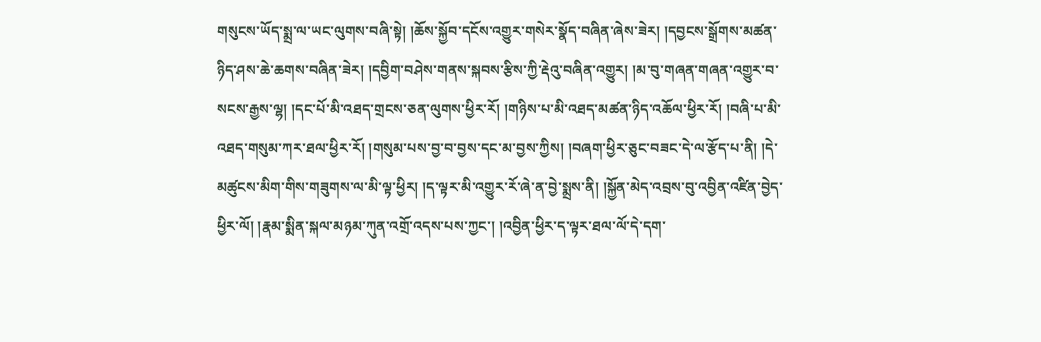གསུངས་ཡོད་སྨྲ་ལ་ཡང་ལུགས་བཞི་སྟེ། །ཆོས་སྐྱོབ་དངོས་འགྱུར་གསེར་སྣོད་བཞིན་ཞེས་ཟེར། །དབྱངས་སྒྲོགས་མཚན་ཉིད་ཤས་ཆེ་ཆགས་བཞིན་ཟེར། །དབྱིག་བཤེས་གནས་སྐབས་རྩིས་ཀྱི་རྡེའུ་བཞིན་འགྱུར། །མ་བུ་གཞན་གཞན་འགྱུར་བ་སངས་རྒྱས་ལྷ། །དང་པོ་མི་འཐད་གྲངས་ཅན་ལུགས་ཕྱིར་རོ། །གཉིས་པ་མི་འཐད་མཚན་ཉིད་འཆོལ་ཕྱིར་རོ། །བཞི་པ་མི་འཐད་གསུམ་ཀར་ཐལ་ཕྱིར་རོ། །གསུམ་པས་བྱ་བ་བྱས་དང་མ་བྱས་ཀྱིས། །བཞག་ཕྱིར་ཅུང་བཟང་དེ་ལ་རྩོད་པ་ནི། །དེ་མཚུངས་མིག་གིས་གཟུགས་ལ་མི་ལྟ་ཕྱིར། །ད་ལྟར་མི་འགྱུར་རོ་ཞེ་ན་བྱེ་སྨྲས་ནི། །སྐྱོན་མེད་འབྲས་བུ་འབྱིན་འཛིན་བྱེད་ཕྱིར་ལོ། །རྣམ་སྨིན་སྐལ་མཉམ་ཀུན་འགྲོ་འདས་པས་ཀྱང་། །འབྱིན་ཕྱིར་ད་ལྟར་ཐལ་ལོ་དེ་དག་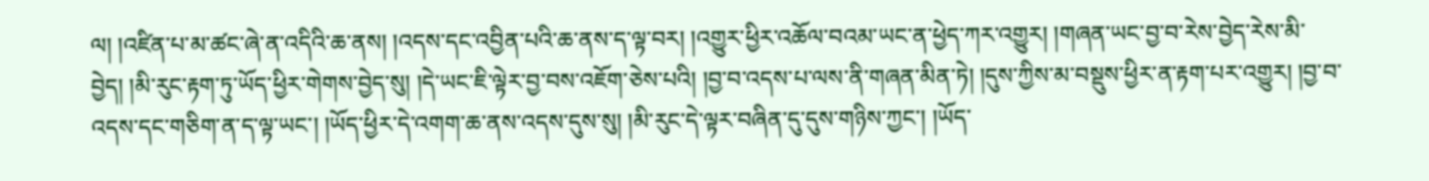ལ། །འཛིན་པ་མ་ཚང་ཞེ་ན་འདིའི་ཆ་ནས། །འདས་དང་འབྱིན་པའི་ཆ་ནས་ད་ལྟ་བར། །འགྱུར་ཕྱིར་འཆོལ་བའམ་ཡང་ན་ཕྱེད་ཀར་འགྱུར། །གཞན་ཡང་བྱ་བ་རེས་བྱེད་རེས་མི་བྱེད། །མི་རུང་རྟག་ཏུ་ཡོད་ཕྱིར་གེགས་བྱེད་སུ། །དེ་ཡང་ཇི་ལྟེར་བྱ་བས་འཇོག་ཅེས་པའི། །བྱ་བ་འདས་པ་ལས་ནི་གཞན་མིན་ཏེ། །དུས་ཀྱིས་མ་བསྡུས་ཕྱིར་ན་རྟག་པར་འགྱུར། །བྱ་བ་འདས་དང་གཅིག་ན་ད་ལྟ་ཡང་། །ཡོད་ཕྱིར་དེ་འགག་ཆ་ནས་འདས་དུས་སུ། །མི་རུང་དེ་ལྟར་བཞིན་དུ་དུས་གཉིས་ཀྱང་། །ཡོད་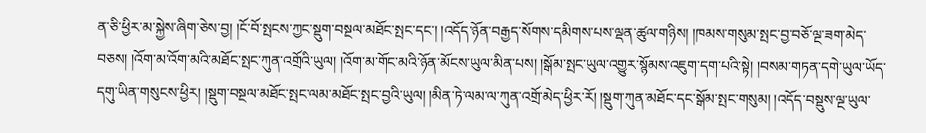ན་ཅི་ཕྱིར་མ་སྐྱེས་ཞིག་ཅེས་བྱ། །ངོ་བོ་སྤངས་ཀྱང་སྡུག་བསྔལ་མཐོང་སྤང་དང་། །འདོད་ཉོན་བརྒྱད་སོགས་དམིགས་པས་ལྡན་ཚུལ་གཉིས། །ཁམས་གསུམ་སྤང་བྱ་བཅོ་ལྔ་ཟག་མེད་བཅས། །འོག་མ་འོག་མའི་མཐོང་སྤང་ཀུན་འགྲོའི་ཡུལ། །འོག་མ་གོང་མའི་ཉོན་མོངས་ཡུལ་མིན་པས། །སྒོམ་སྤང་ཡུལ་འགྱུར་སྙོམས་འཇུག་དག་པའི་སྟེ། །བསམ་གཏན་དགེ་ཡུལ་ཡོད་དགུ་ཡིན་གསུངས་ཕྱིར། །སྡུག་བསྔལ་མཐོང་སྤང་ལམ་མཐོང་སྤང་བྱའི་ཡུལ། །མིན་ཏེ་ལམ་ལ་ཀུན་འགྲོ་མེད་ཕྱིར་རོ། །སྡུག་ཀུན་མཐོང་དང་སྒོམ་སྤང་གསུམ། །འདོད་བསྡུས་ལྔ་ཡུལ་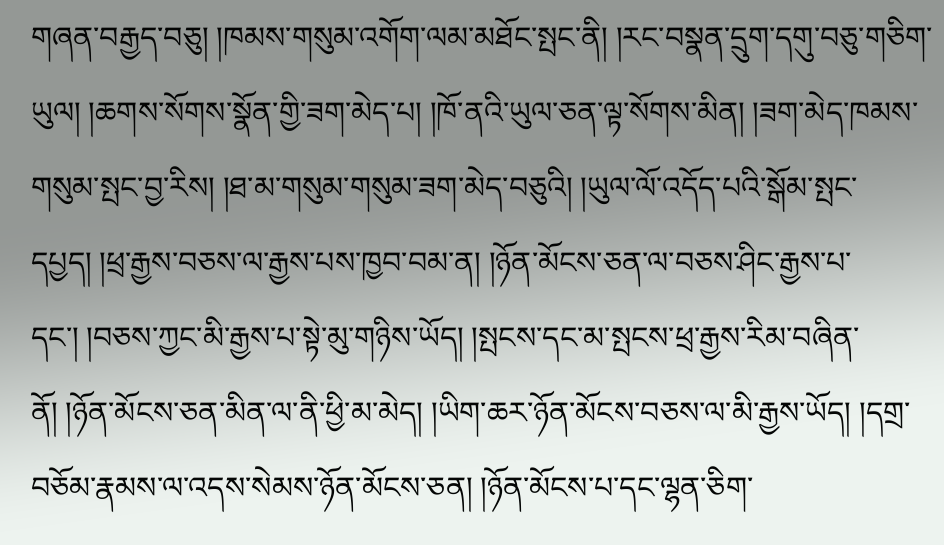གཞན་བརྒྱད་བཅུ། །ཁམས་གསུམ་འགོག་ལམ་མཐོང་སྤང་ནི། །རང་བསྣན་དྲུག་དགུ་བཅུ་གཅིག་ཡུལ། །ཆགས་སོགས་སྣོན་གྱི་ཟག་མེད་པ། །ཁོ་ནའི་ཡུལ་ཅན་ལྟ་སོགས་མིན། །ཟག་མེད་ཁམས་གསུམ་སྤང་བྱ་རིས། །ཐ་མ་གསུམ་གསུམ་ཟག་མེད་བཅུའི། །ཡུལ་ལོ་འདོད་པའི་སྒོམ་སྤང་དཔྱད། །ཕྲ་རྒྱས་བཅས་ལ་རྒྱས་པས་ཁྱབ་བམ་ན། །ཉོན་མོངས་ཅན་ལ་བཅས་ཤིང་རྒྱས་པ་དང་། །བཅས་ཀྱང་མི་རྒྱས་པ་སྟེ་མུ་གཉིས་ཡོད། །སྤངས་དང་མ་སྤངས་ཕྲ་རྒྱས་རིམ་བཞིན་ནོ། །ཉོན་མོངས་ཅན་མིན་ལ་ནི་ཕྱི་མ་མེད། །ཡིག་ཆར་ཉོན་མོངས་བཅས་ལ་མི་རྒྱས་ཡོད། །དགྲ་བཅོམ་རྣམས་ལ་འདས་སེམས་ཉོན་མོངས་ཅན། །ཉོན་མོངས་པ་དང་ལྷན་ཅིག་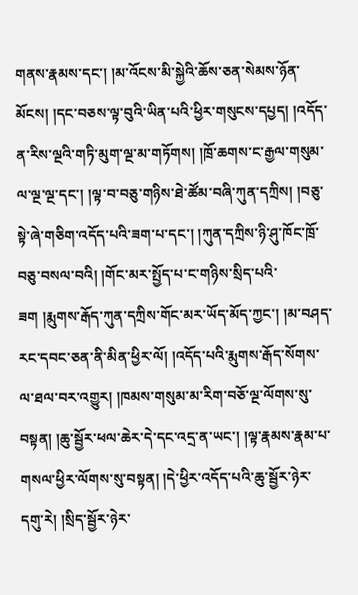གནས་རྣམས་དང་། །མ་འོངས་མི་སྐྱེའི་ཆོས་ཅན་སེམས་ཉོན་མོངས། །དང་བཅས་ལྟ་བུའི་ཡིན་པའི་ཕྱིར་གསུངས་དཔྱད། །འདོད་ན་རིས་ལྔའི་གཏི་མུག་ལྔ་མ་གཏོགས། །ཁྲོ་ཆགས་ང་རྒྱལ་གསུམ་ལ་ལྔ་ལྔ་དང་། །ལྟ་བ་བཅུ་གཉིས་ཐེ་ཚོམ་བཞི་ཀུན་དཀྲིས། །བཅུ་སྟེ་ཞེ་གཅིག་འདོད་པའི་ཟག་པ་དང་། །ཀུན་དཀྲིས་ཉི་ཤུ་ཁོང་ཁྲོ་བཅུ་བསལ་བའི། །གོང་མར་སྤྱོད་པ་ང་གཉིས་སྲིད་པའི་ཟག །རྨུགས་རྒོད་ཀུན་དཀྲིས་གོང་མར་ཡོད་མོད་ཀྱང་། །མ་བཤད་རང་དབང་ཅན་ནི་མིན་ཕྱིར་ལོ། །འདོད་པའི་རྨུགས་རྒོད་སོགས་ལ་ཐལ་བར་འགྱུར། །ཁམས་གསུམ་མ་རིག་བཅོ་ལྔ་ལོགས་སུ་བསྟན། །ཆུ་སྦྱོར་ཕལ་ཆེར་དེ་དང་འདྲ་ན་ཡང་། །ལྟ་རྣམས་རྣམ་པ་གསལ་ཕྱིར་ལོགས་སུ་བསྟན། །དེ་ཕྱིར་འདོད་པའི་ཆུ་སྦྱོར་ཉེར་དགུ་རེ། །སྲིད་སྦྱོར་ཉེར་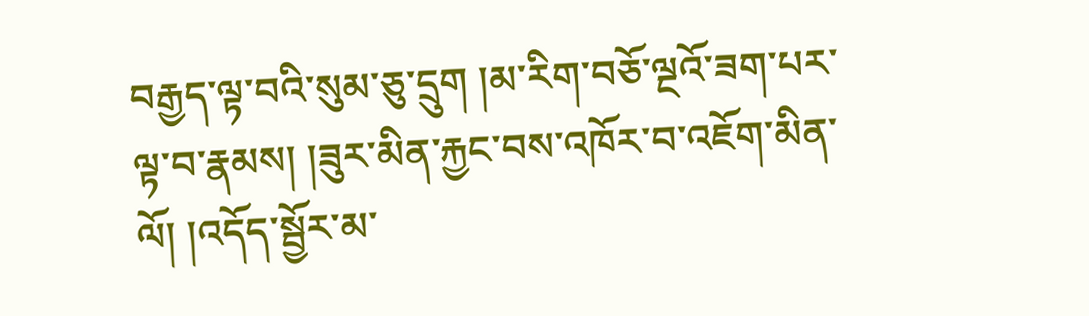བརྒྱད་ལྟ་བའི་སུམ་ཅུ་དྲུག །མ་རིག་བཅོ་ལྔའོ་ཟག་པར་ལྟ་བ་རྣམས། །ཟུར་མིན་རྐྱང་བས་འཁོར་བ་འཇོག་མིན་ལོ། །འདོད་སྦྱོར་མ་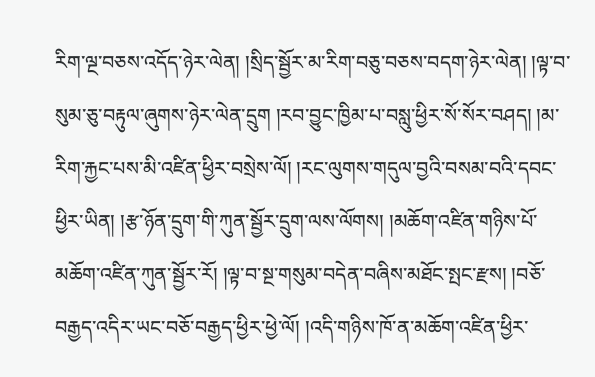རིག་ལྔ་བཅས་འདོད་ཉེར་ལེན། །སྲིད་སྦྱོར་མ་རིག་བཅུ་བཅས་བདག་ཉེར་ལེན། །ལྟ་བ་སུམ་ཅུ་བརྟུལ་ཞུགས་ཉེར་ལེན་དྲུག །རབ་བྱུང་ཁྱིམ་པ་བསླུ་ཕྱིར་སོ་སོར་བཤད། །མ་རིག་རྐྱང་པས་མི་འཛིན་ཕྱིར་བསྲེས་ལོ། །རང་ལུགས་གདུལ་བྱའི་བསམ་བའི་དབང་ཕྱིར་ཡིན། །རྩ་ཉོན་དྲུག་གི་ཀུན་སྦྱོར་དྲུག་ལས་ལོགས། །མཆོག་འཛིན་གཉིས་པོ་མཆོག་འཛིན་ཀུན་སྦྱོར་རོ། །ལྟ་བ་སྔ་གསུམ་བདེན་བཞིས་མཐོང་སྤང་རྫས། །བཅོ་བརྒྱད་འདིར་ཡང་བཅོ་བརྒྱད་ཕྱིར་ཕྱེ་ལོ། །འདི་གཉིས་ཁོ་ན་མཆོག་འཛིན་ཕྱིར་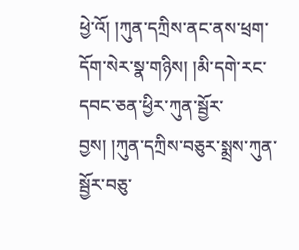ཕྱེ་འོ། །ཀུན་དཀྲིས་ནང་ནས་ཕྲག་དོག་སེར་སྣ་གཉིས། །མི་དགེ་རང་དབང་ཅན་ཕྱིར་ཀུན་སྦྱོར་བྱས། །ཀུན་དཀྲིས་བཅུར་སྨྲས་ཀུན་སྦྱོར་བཅུ་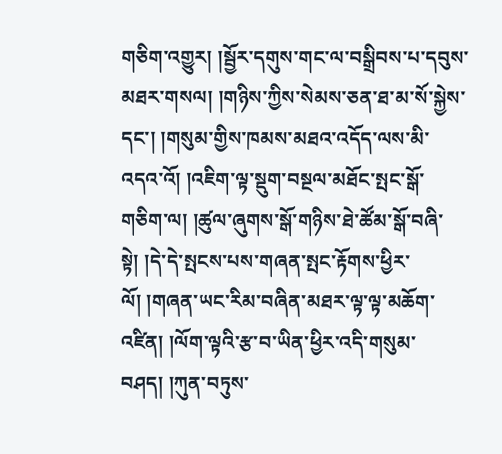གཅིག་འགྱུར། །སྦྱོར་དགུས་གང་ལ་བསྒྲིབས་པ་དབུས་མཐར་གསལ། །གཉིས་ཀྱིས་སེམས་ཅན་ཐ་མ་སོ་སྐྱེས་དང་། །གསུམ་གྱིས་ཁམས་མཐའ་འདོད་ལས་མི་འདའ་འོ། །འཇིག་ལྟ་སྡུག་བསྔལ་མཐོང་སྤང་སྒོ་གཅིག་ལ། །ཚུལ་ཞུགས་སྒོ་གཉིས་ཐེ་ཚོམ་སྒོ་བཞི་སྟེ། །དེ་དེ་སྤངས་པས་གཞན་སྤང་རྟོགས་ཕྱིར་ལོ། །གཞན་ཡང་རིམ་བཞིན་མཐར་ལྟ་ལྟ་མཆོག་འཛིན། །ལོག་ལྟའི་རྩ་བ་ཡིན་ཕྱིར་འདི་གསུམ་བཤད། །ཀུན་བཏུས་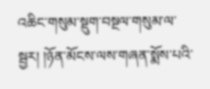འཆིང་གསུམ་སྡུག་བསྔལ་གསུམ་ལ་སྦྱར། །ཉོན་མོངས་ལས་གཞན་སྨོས་པའི་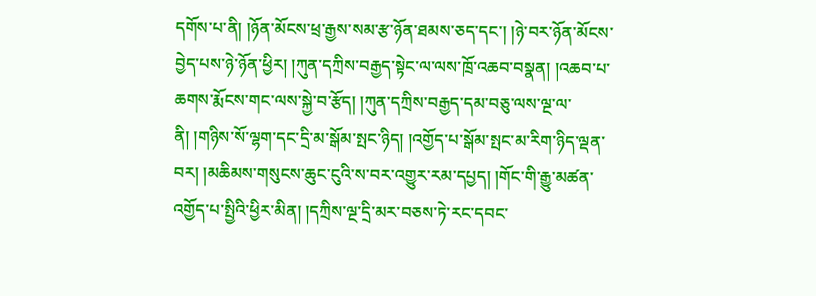དགོས་པ་ནི། །ཉོན་མོངས་ཕྲ་རྒྱས་སམ་རྩ་ཉོན་ཐམས་ཅད་དང་། །ཉེ་བར་ཉོན་མོངས་བྱེད་པས་ཉེ་ཉོན་ཕྱིར། །ཀུན་དཀྲིས་བརྒྱད་སྟེང་ལ་ལས་ཁྲོ་འཆབ་བསྣན། །འཆབ་པ་ཆགས་རྨོངས་གང་ལས་སྐྱེ་བ་རྩོད། །ཀུན་དཀྲིས་བརྒྱད་དམ་བཅུ་ལས་ལྔ་ལ་ནི། །གཉིས་སོ་ལྷག་དང་དྲི་མ་སྒོམ་སྤང་ཉིད། །འགྱོད་པ་སྒོམ་སྤང་མ་རིག་ཉིད་ལྡན་བར། །མཆིམས་གསུངས་ཆུང་ངུའི་ས་བར་འགྱུར་རམ་དཔྱད། །གོང་གི་རྒྱུ་མཚན་འགྱོད་པ་སྤྱིའི་ཕྱིར་མིན། །དཀྲིས་ལྔ་དྲི་མར་བཅས་ཏེ་རང་དབང་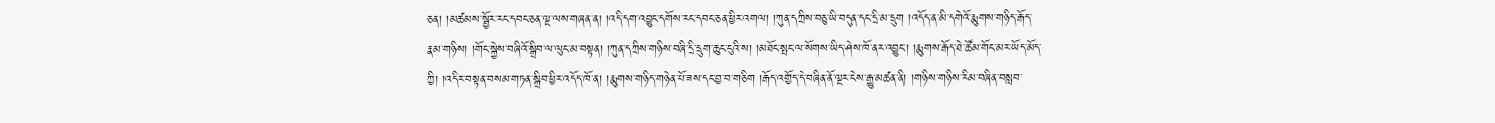ཅན། །མཚམས་སྦྱོར་རང་དབང་ཅན་ལྔ་ལས་གཞན་ན། །འདི་དག་འབྱུང་དགོས་རང་དབང་ཅན་ཕྱིར་འགལ། །ཀུན་དཀྲིས་བཅུ་ཡི་བདུན་དང་དྲི་མ་དྲུག །འདོད་ན་མི་དགེའོ་རྨུགས་གཉིད་རྒོད་རྣམ་གཉིས། །གོང་སྐྱེས་བཞིའོ་སྒྲིབ་ལ་ལུང་མ་བསྟན། །ཀུན་དཀྲིས་གཉིས་བཞི་དྲི་དྲུག་ཆུང་ངུའི་ས། །མཐོང་སྤང་ལ་སོགས་ཡིད་ཤེས་ཁོ་ནར་འབྱུང་། །རྨུགས་རྒོད་ཐེ་ཚོམ་གོང་མར་ཡོད་མོད་ཀྱི། །འདིར་བསྟན་བསམ་གཏན་སྒྲིབ་ཕྱིར་འདོད་ཁོ་ན། །རྨུགས་གཉིད་གཉེན་པོ་ཟས་དང་བྱ་བ་གཅིག །རྒོད་འགྱོད་དེ་བཞིན་ནོ་ལྔར་ངེས་རྒྱུ་མཚན་ནི། །གཉིས་གཉིས་རིམ་བཞིན་བསླབ་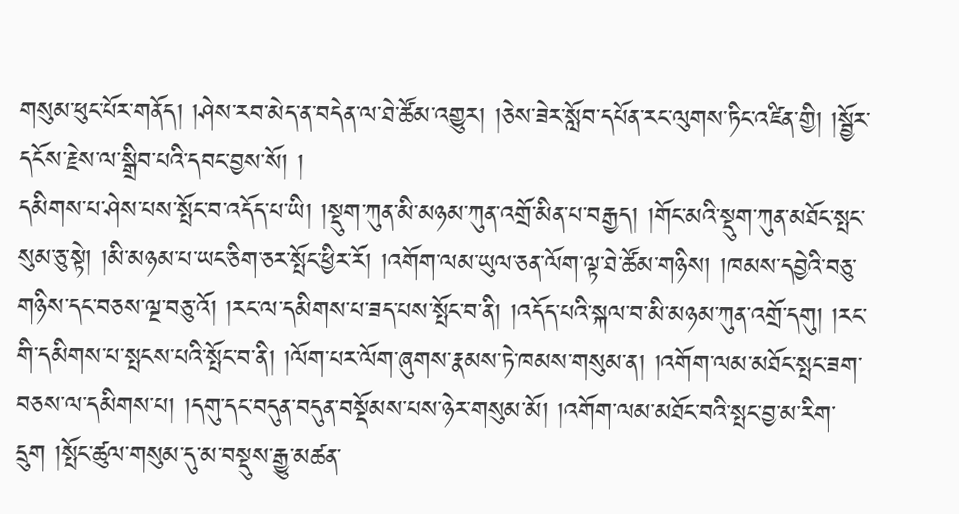གསུམ་ཕུང་པོར་གནོད། །ཤེས་རབ་མེད་ན་བདེན་ལ་ཐེ་ཚོམ་འགྱུར། །ཅེས་ཟེར་སློབ་དཔོན་རང་ལུགས་ཏིང་འཛིན་གྱི། །སྦྱོར་དངོས་རྗེས་ལ་སྒྲིབ་པའི་དབང་བྱས་སོ། །
དམིགས་པ་ཤེས་པས་སྤོང་བ་འདོད་པ་ཡི། །སྡུག་ཀུན་མི་མཉམ་ཀུན་འགྲོ་མིན་པ་བརྒྱད། །གོང་མའི་སྡུག་ཀུན་མཐོང་སྤང་སུམ་ཅུ་སྟེ། །མི་མཉམ་པ་ཡང་ཅིག་ཅར་སྤོང་ཕྱིར་རོ། །འགོག་ལམ་ཡུལ་ཅན་ལོག་ལྟ་ཐེ་ཚོམ་གཉིས། །ཁམས་དབྱེའི་བཅུ་གཉིས་དང་བཅས་ལྔ་བཅུ་འོ། །རང་ལ་དམིགས་པ་ཟད་པས་སྤོང་བ་ནི། །འདོད་པའི་སྐལ་བ་མི་མཉམ་ཀུན་འགྲོ་དགུ། །རང་གི་དམིགས་པ་སྤངས་པའི་སྤོང་བ་ནི། །ལོག་པར་ལོག་ཞུགས་རྣམས་ཏེ་ཁམས་གསུམ་ན། །འགོག་ལམ་མཐོང་སྤང་ཟག་བཅས་ལ་དམིགས་པ། །དགུ་དང་བདུན་བདུན་བསྡོམས་པས་ཉེར་གསུམ་མོ། །འགོག་ལམ་མཐོང་བའི་སྤང་བྱ་མ་རིག་དྲུག །སྤོང་ཚུལ་གསུམ་དུ་མ་བསྡུས་རྒྱུ་མཚན་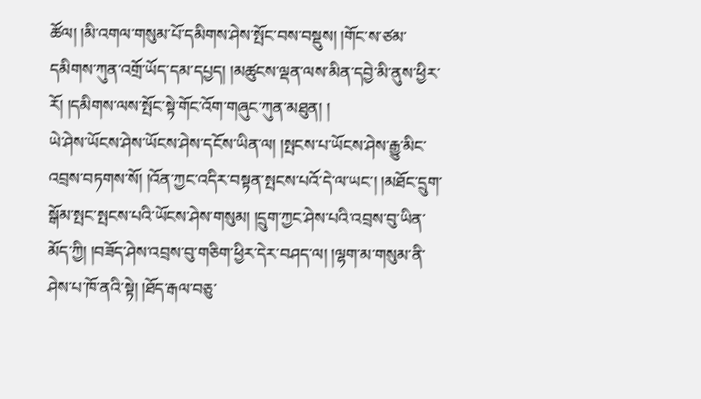ཚོལ། །མི་འགལ་གསུམ་པོ་དམིགས་ཤེས་སྤོང་བས་བསྡུས། །གོང་ས་ཙམ་དམིགས་ཀུན་འགྲོ་ཡོད་དམ་དཔྱད། །མཚུངས་ལྡན་ལས་མིན་དབྱེ་མི་ནུས་ཕྱིར་རོ། །དམིགས་ལས་སྤོང་སྟེ་གོང་འོག་གཞུང་ཀུན་མཐུན། །
ཡེ་ཤེས་ཡོངས་ཤེས་ཡོངས་ཤེས་དངོས་ཡིན་ལ། །སྤངས་པ་ཡོངས་ཤེས་རྒྱུ་མིང་འབྲས་བཏགས་སོ། །འོན་ཀྱང་འདིར་བསྟན་སྤངས་པའོ་དེ་ལ་ཡང་། །མཐོང་དྲུག་སྒོམ་སྤང་སྤངས་པའི་ཡོངས་ཤེས་གསུམ། །དྲུག་ཀྱང་ཤེས་པའི་འབྲས་བུ་ཡིན་མོད་ཀྱི། །བཟོད་ཤེས་འབྲས་བུ་གཅིག་ཕྱིར་དེར་བཤད་ལ། །ལྷག་མ་གསུམ་ནི་ཤེས་པ་ཁོ་ནའི་སྟེ། །ཐོད་རྒལ་བཅུ་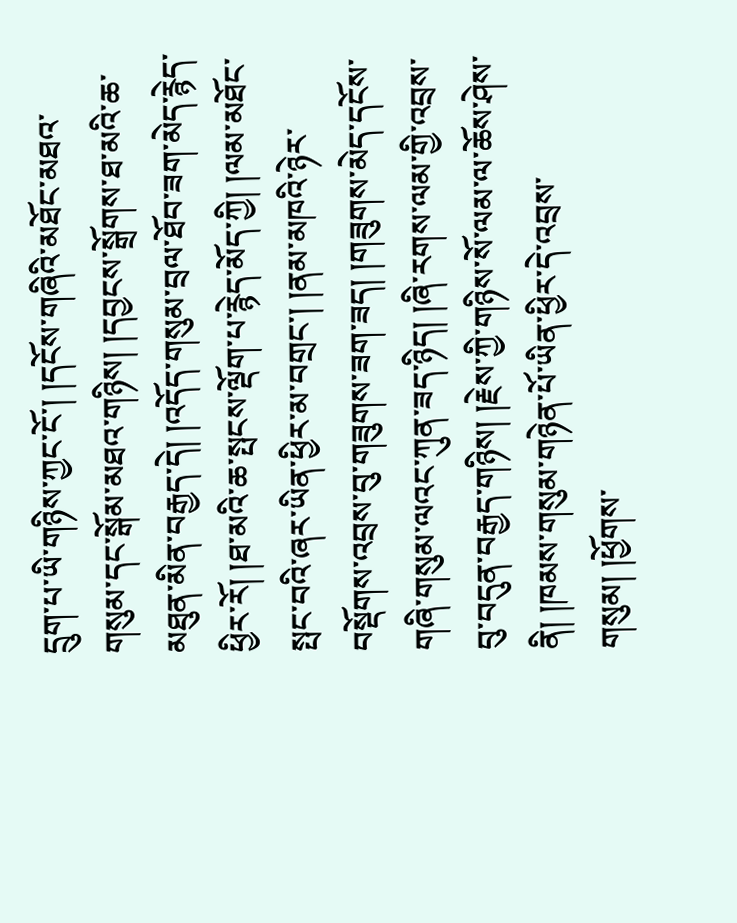དྲུག་པ་ཡི་གཉིས་ཀྱང་ངོ་། །དངོས་གཞིའི་མཐོང་མཐའ་གསུམ་དང་སྒོམ་མཐའ་གཉིས། །དབྱངས་སྒྲོགས་ཐ་མའི་ཆ་མཐུན་མིན་བརྒྱད་དེ། །འདོད་གསུམ་བྲལ་ཐོབ་ཟག་མེད་རྙེད་ཕྱིར་རོ། །ཐ་མའི་ཆ་སྤངས་ལྡོག་པ་རྙེད་མོད་ཀྱི། །ལམ་མཐོང་སྤང་བའི་ཞར་ཡིན་ཕྱིར་མ་བགྲང་། །ནམ་མཁའི་ཉེར་བསྡོགས་འབྲས་བུ་གཟུགས་ཟག་ཟད། །གཟུགས་མེད་དངོས་གཞི་གསུམ་ལའང་ཀུན་ཟད་ཉིད། །ཞི་རགས་ལམ་གྱི་འབྲས་བུ་བདུན་བརྒྱད་གཉིས། །རྗེས་ཀྱི་གཉིས་སོ་ལམ་ལ་ཆོས་ཤེས་ནི། །ཁམས་གསུམ་གཉེན་པོ་ཡིན་ཕྱིར་དེ་འབྲས་གསུམ། །ཕྱོགས་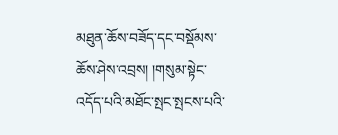མཐུན་ཆོས་བཟོད་དང་བསྡོམས་ཆོས་ཤེས་འབྲས། །གསུམ་སྟེང་འདོད་པའི་མཐོང་སྤང་སྤངས་པའི་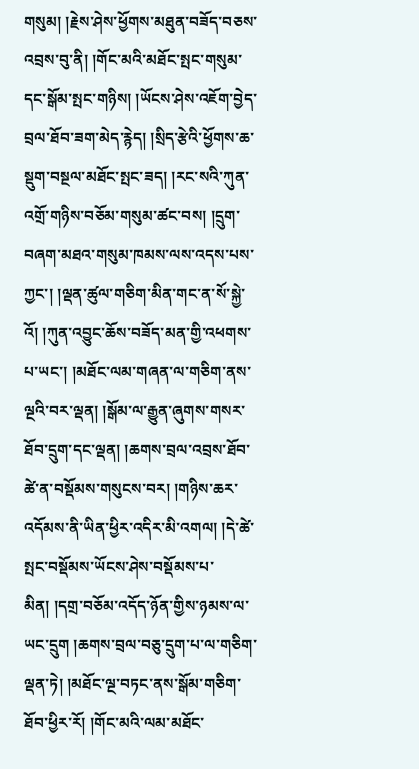གསུམ། །རྗེས་ཤེས་ཕྱོགས་མཐུན་བཟོད་བཅས་འབྲས་བུ་ནི། །གོང་མའི་མཐོང་སྤང་གསུམ་དང་སྒོམ་སྤང་གཉིས། །ཡོངས་ཤེས་འཇོག་བྱེད་བྲལ་ཐོབ་ཟག་མེད་རྙེད། །སྲིད་རྩེའི་ཕྱོགས་ཆ་སྡུག་བསྔལ་མཐོང་སྤང་ཟད། །རང་སའི་ཀུན་འགྲོ་གཉིས་བཅོམ་གསུམ་ཚང་བས། །དྲུག་བཞག་མཐའ་གསུམ་ཁམས་ལས་འདས་པས་ཀྱང་། །ལྡན་ཚུལ་གཅིག་མིན་གང་ན་སོ་སྐྱེ་འོ། །ཀུན་འབྱུང་ཆོས་བཟོད་མན་གྱི་འཕགས་པ་ཡང་། །མཐོང་ལམ་གཞན་ལ་གཅིག་ནས་ལྔའི་བར་ལྡན། །སྒོམ་ལ་རྒྱུན་ཞུགས་གསར་ཐོབ་དྲུག་དང་ལྡན། །ཆགས་བྲལ་འབྲས་ཐོབ་ཚེ་ན་བསྡོམས་གསུངས་བར། །གཉིས་ཆར་འདོམས་ནི་ཡིན་ཕྱིར་འདིར་མི་འགལ། །དེ་ཚེ་སྤང་བསྡོམས་ཡོངས་ཤེས་བསྡོམས་པ་མིན། །དགྲ་བཅོམ་འདོད་ཉོན་གྱིས་ཉམས་ལ་ཡང་དྲུག །ཆགས་བྲལ་བཅུ་དྲུག་པ་ལ་གཅིག་ལྡན་ཏེ། །མཐོང་ལྔ་བཏང་ནས་སྒོམ་གཅིག་ཐོབ་ཕྱིར་རོ། །གོང་མའི་ལམ་མཐོང་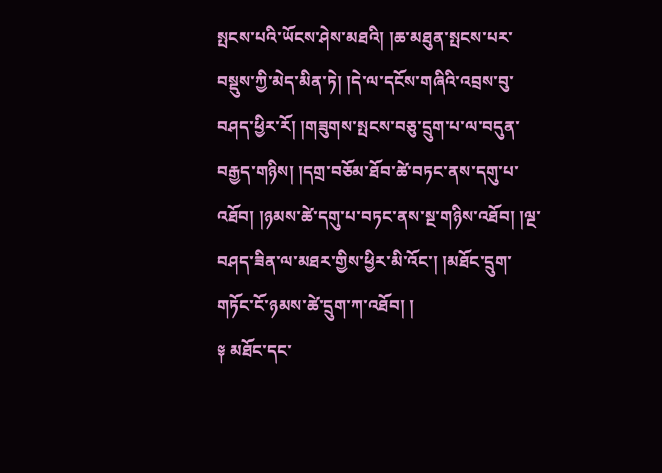སྤངས་པའི་ཡོངས་ཤེས་མཐའི། །ཆ་མཐུན་སྤངས་པར་བསྡུས་ཀྱི་མེད་མིན་ཏེ། །དེ་ལ་དངོས་གཞིའི་འབྲས་བུ་བཤད་ཕྱིར་རོ། །གཟུགས་སྤངས་བཅུ་དྲུག་པ་ལ་བདུན་བརྒྱད་གཉིས། །དགྲ་བཅོམ་ཐོབ་ཚེ་བཏང་ནས་དགུ་པ་འཐོབ། །ཉམས་ཚེ་དགུ་པ་བཏང་ནས་སྔ་གཉིས་འཐོབ། །ལྔ་བཤད་ཟིན་ལ་མཐར་གྱིས་ཕྱིར་མི་འོང་། །མཐོང་དྲུག་གཏོང་ངོ་ཉམས་ཚེ་དྲུག་ཀ་འཐོབ། །
༈ མཐོང་དང་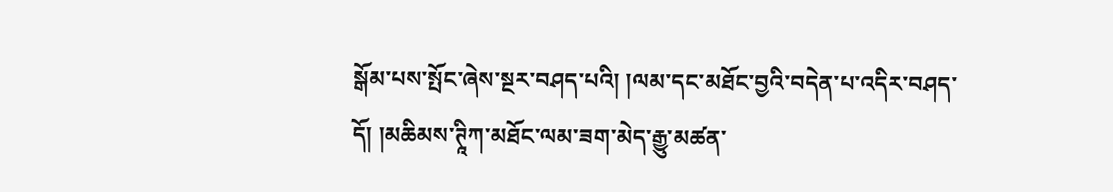སྒོམ་པས་སྤོང་ཞེས་སྔར་བཤད་པའི། །ལམ་དང་མཐོང་བྱའི་བདེན་པ་འདིར་བཤད་དོ། །མཆིམས་ཊཱིཀ་མཐོང་ལམ་ཟག་མེད་རྒྱུ་མཚན་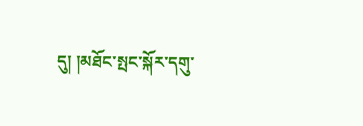དུ། །མཐོང་སྤང་སྐོར་དགུ་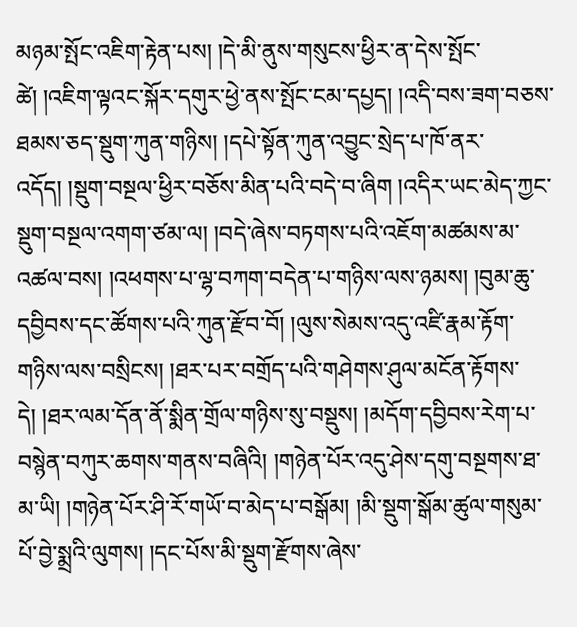མཉམ་སྤོང་འཇིག་རྟེན་པས། །དེ་མི་ནུས་གསུངས་ཕྱིར་ན་དེས་སྤོང་ཚེ། །འཇིག་ལྟའང་སྐོར་དགུར་ཕྱེ་ནས་སྤོང་ངམ་དཔྱད། །འདི་བས་ཟག་བཅས་ཐམས་ཅད་སྡུག་ཀུན་གཉིས། །དཔེ་སྟོན་ཀུན་འབྱུང་སྲེད་པ་ཁོ་ནར་འདོད། །སྡུག་བསྔལ་ཕྱིར་བཅོས་མིན་པའི་བདེ་བ་ཞིག །འདིར་ཡང་མེད་ཀྱང་སྡུག་བསྔལ་འགག་ཙམ་ལ། །བདེ་ཞེས་བཏགས་པའི་འཇོག་མཚམས་མ་འཚལ་བས། །འཕགས་པ་ལྷ་བཀག་བདེན་པ་གཉིས་ལས་ཉམས། །བུམ་ཆུ་དབྱིབས་དང་ཚོགས་པའི་ཀུན་རྫོབ་བོ། །ལུས་སེམས་འདུ་འཛི་རྣམ་རྟོག་གཉིས་ལས་བསྲིངས། །ཐར་པར་བགྲོད་པའི་གཤེགས་ཤུལ་མངོན་རྟོགས་དེ། །ཐར་ལམ་དོན་ནོ་སྨིན་གྲོལ་གཉིས་སུ་བསྡུས། །མདོག་དབྱིབས་རེག་པ་བསྙེན་བཀུར་ཆགས་གནས་བཞིའི། །གཉེན་པོར་འདུ་ཤེས་དགུ་བསྔགས་ཐ་མ་ཡི། །གཉེན་པོར་ཤི་རོ་གཡོ་བ་མེད་པ་བསྒོམ། །མི་སྡུག་སྒོམ་ཚུལ་གསུམ་པོ་བྱེ་སྨྲའི་ལུགས། །དང་པོས་མི་སྡུག་རྫོགས་ཞེས་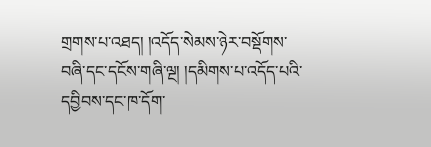གྲགས་པ་འཐད། །འདོད་སེམས་ཉེར་བསྡོགས་བཞི་དང་དངོས་གཞི་ལྔ། །དམིགས་པ་འདོད་པའི་དབྱིབས་དང་ཁ་དོག་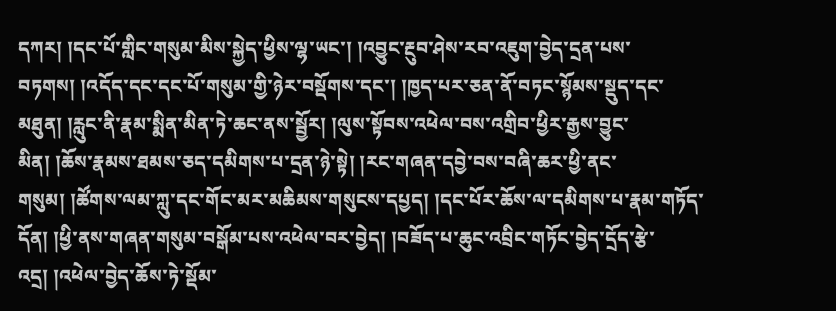དཀར། །དང་པོ་གླིང་གསུམ་མིས་སྐྱེད་ཕྱིས་ལྷ་ཡང་། །འབྱུང་རྔུབ་ཤེས་རབ་འཇུག་བྱེད་དྲན་པས་བཏགས། །འདོད་དང་དང་པོ་གསུམ་གྱི་ཉེར་བསྡོགས་དང་། །ཁྱད་པར་ཅན་ནོ་བཏང་སྙོམས་སྡུད་དང་མཐུན། །རླུང་ནི་རྣམ་སྨིན་མིན་ཏེ་ཆང་ནས་སྦྱོར། །ལུས་སྟོབས་འཕེལ་བས་འགྲིབ་ཕྱིར་རྒྱས་བྱུང་མིན། །ཆོས་རྣམས་ཐམས་ཅད་དམིགས་པ་དྲན་ཉེ་སྟེ། །རང་གཞན་དབྱེ་བས་བཞི་ཆར་ཕྱི་ནང་གསུམ། །ཚོགས་ལམ་ཀླུ་དང་གོང་མར་མཆིམས་གསུངས་དཔྱད། །དང་པོར་ཆོས་ལ་དམིགས་པ་རྣམ་གཏོད་དོན། །ཕྱི་ནས་གཞན་གསུམ་བསྒོམ་པས་འཕེལ་བར་བྱེད། །བཟོད་པ་ཆུང་འབྲིང་གཏོང་བྱེད་དྲོད་རྩེ་འདྲ། །འཕེལ་བྱེད་ཆོས་ཏེ་སྡོམ་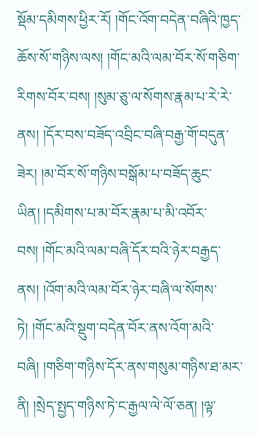སྡོམ་དམིགས་ཕྱིར་རོ། །གོང་འོག་བདེན་བཞིའི་ཁྱད་ཆོས་སོ་གཉིས་ལས། །གོང་མའི་ལམ་བོར་སོ་གཅིག་རིགས་བོར་བས། །སུམ་ཅུ་ལ་སོགས་རྣམ་པ་རེ་རེ་ནས། །དོར་བས་བཟོད་འབྲིང་བཞི་བརྒྱ་གོ་བདུན་ཟེར། །མ་བོར་སོ་གཉིས་བསྒོམ་པ་བཟོད་ཆུང་ཡིན། །དམིགས་པ་མ་བོར་རྣམ་པ་མི་འབོར་བས། །གོང་མའི་ལམ་བཞི་དོར་བའི་ཉེར་བརྒྱད་ནས། །འོག་མའི་ལམ་བོར་ཉེར་བཞི་ལ་སོགས་ཏེ། །གོང་མའི་སྡུག་བདེན་བོར་ནས་འོག་མའི་བཞི། །གཅིག་གཉིས་དོར་ནས་གསུམ་གཉིས་ཐ་མར་ནི། །སྲེད་སྤྱད་གཉིས་ཏེ་ང་རྒྱལ་ལེ་ལོ་ཅན། །ལྟ་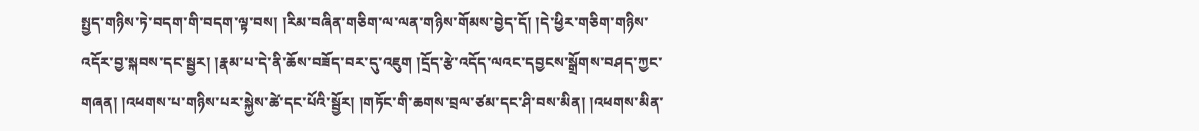སྤྱད་གཉིས་ཏེ་བདག་གི་བདག་ལྟ་བས། །རིམ་བཞིན་གཅིག་ལ་ལན་གཉིས་གོམས་བྱེད་དོ། །དེ་ཕྱིར་གཅིག་གཉིས་འདོར་བྱ་སྐབས་དང་སྦྱར། །རྣམ་པ་དེ་ནི་ཆོས་བཟོད་བར་དུ་འཇུག །དྲོད་རྩེ་འདོད་ལའང་དབྱངས་སྒྲོགས་བཤད་ཀྱང་གཞན། །འཕགས་པ་གཉིས་པར་སྐྱེས་ཚེ་དང་པོའི་སྦྱོར། །གཏོང་གི་ཆགས་བྲལ་ཙམ་དང་ཤི་བས་མིན། །འཕགས་མིན་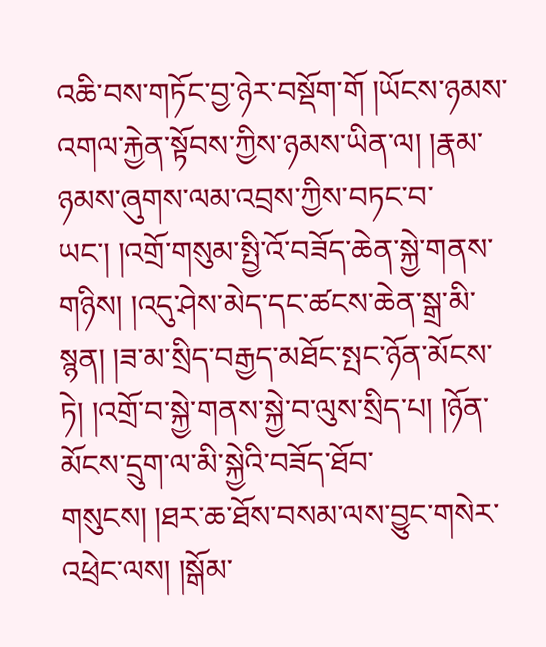འཆི་བས་གཏོང་བྱ་ཉེར་བསྡོག་གོ །ཡོངས་ཉམས་འགལ་རྐྱེན་སྟོབས་ཀྱིས་ཉམས་ཡིན་ལ། །རྣམ་ཉམས་ཞུགས་ལམ་འབྲས་ཀྱིས་བཏང་བ་ཡང་། །འགྲོ་གསུམ་སྤྱི་འོ་བཟོད་ཆེན་སྐྱེ་གནས་གཉིས། །འདུ་ཤེས་མེད་དང་ཚངས་ཆེན་སྒྲ་མི་སྙན། །ཟ་མ་སྲིད་བརྒྱད་མཐོང་སྤང་ཉོན་མོངས་ཏེ། །འགྲོ་བ་སྐྱེ་གནས་སྐྱེ་བ་ལུས་སྲིད་པ། །ཉོན་མོངས་དྲུག་ལ་མི་སྐྱེའི་བཟོད་ཐོབ་གསུངས། །ཐར་ཆ་ཐོས་བསམ་ལས་བྱུང་གསེར་འཕྲེང་ལས། །སྒོམ་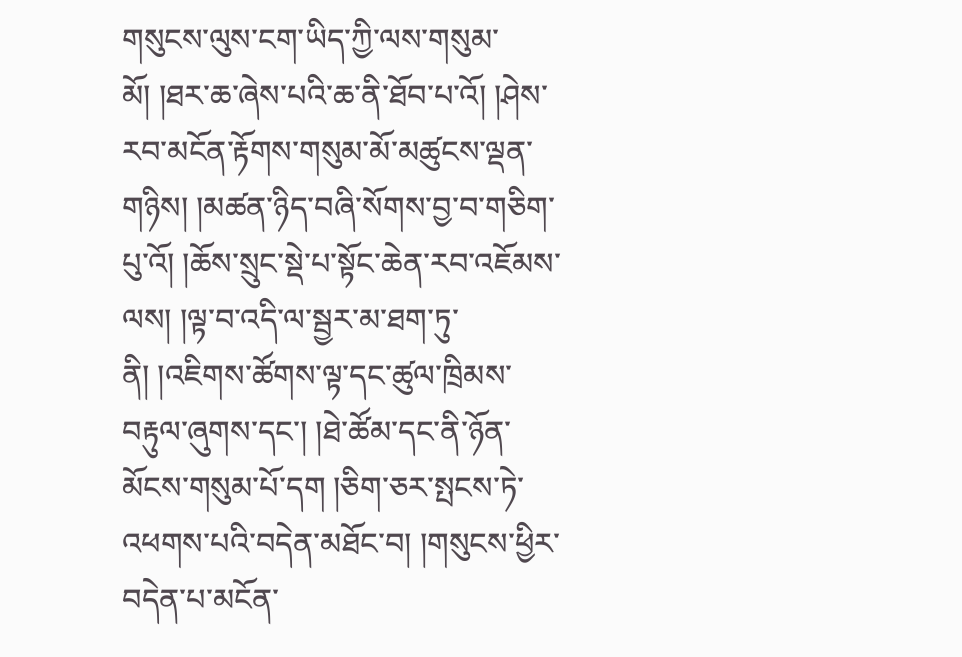གསུངས་ལུས་ངག་ཡིད་ཀྱི་ལས་གསུམ་མོ། །ཐར་ཆ་ཞེས་པའི་ཆ་ནི་ཐོབ་པ་འོ། །ཤེས་རབ་མངོན་རྟོགས་གསུམ་མོ་མཚུངས་ལྡན་གཉིས། །མཚན་ཉིད་བཞི་སོགས་བྱ་བ་གཅིག་པུ་འོ། །ཆོས་སྲུང་སྡེ་པ་སྟོང་ཆེན་རབ་འཇོམས་ལས། །ལྟ་བ་འདི་ལ་སྦྱར་མ་ཐག་ཏུ་ནི། །འཇིགས་ཚོགས་ལྟ་དང་ཚུལ་ཁྲིམས་བརྟུལ་ཞུགས་དང་། །ཐེ་ཚོམ་དང་ནི་ཉོན་མོངས་གསུམ་པོ་དག །ཅིག་ཅར་སྤངས་ཏེ་འཕགས་པའི་བདེན་མཐོང་བ། །གསུངས་ཕྱིར་བདེན་པ་མངོན་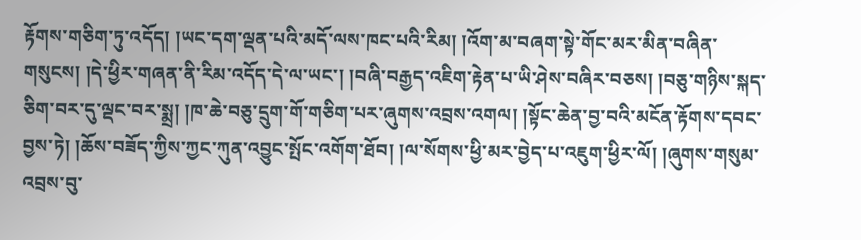རྟོགས་གཅིག་ཏུ་འདོད། །ཡང་དག་ལྡན་པའི་མདོ་ལས་ཁང་པའི་རིམ། །འོག་མ་བཞག་སྟེ་གོང་མར་མིན་བཞིན་གསུངས། །དེ་ཕྱིར་གཞན་ནི་རིམ་འདོད་དེ་ལ་ཡང་། །བཞི་བརྒྱད་འཇིག་རྟེན་པ་ཡི་ཤེས་བཞིར་བཅས། །བཅུ་གཉིས་སྐད་ཅིག་བར་དུ་ལྡང་བར་སྨྲ། །ཁ་ཆེ་བཅུ་དྲུག་གོ་གཅིག་པར་ཞུགས་འབྲས་འགལ། །སྟོང་ཆེན་བྱ་བའི་མངོན་རྟོགས་དབང་བྱས་ཏེ། །ཆོས་བཟོད་ཀྱིས་ཀྱང་ཀུན་འབྱུང་སྤོང་འགོག་ཐོབ། །ལ་སོགས་ཕྱི་མར་བྱེད་པ་འཇུག་ཕྱིར་ལོ། །ཞུགས་གསུམ་འབྲས་བུ་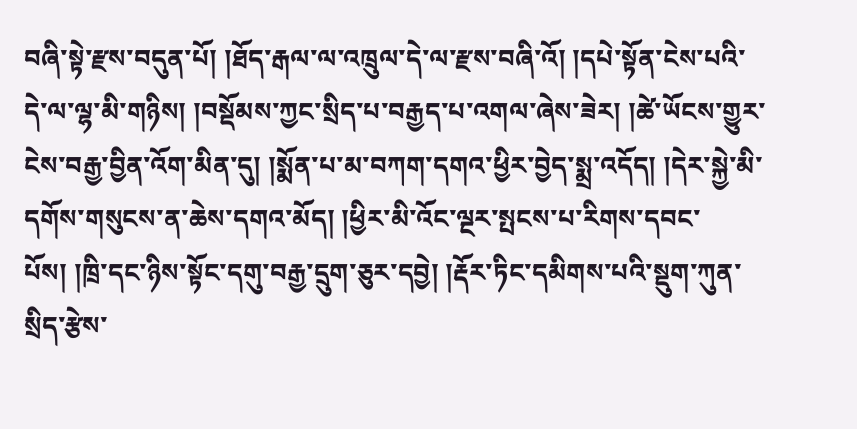བཞི་སྟེ་རྫས་བདུན་པོ། །ཐོད་རྒལ་ལ་འཁྲུལ་དེ་ལ་རྫས་བཞི་འོ། །དཔེ་སྟོན་ངེས་པའི་དེ་ལ་ལྷ་མི་གཉིས། །བསྡོམས་ཀྱང་སྲིད་པ་བརྒྱད་པ་འགལ་ཞེས་ཟེར། །ཚེ་ཡོངས་གྱུར་ངེས་བརྒྱ་བྱིན་འོག་མིན་དུ། །སྨོན་པ་མ་བཀག་དགའ་ཕྱིར་བྱེད་སྨྲ་འདོད། །དེར་སྐྱེ་མི་དགོས་གསུངས་ན་ཆེས་དགའ་མོད། །ཕྱིར་མི་འོང་ལྔར་སྤངས་པ་རིགས་དབང་པོས། །ཁྲི་དང་ཉིས་སྟོང་དགུ་བརྒྱ་དྲུག་ཅུར་དབྱེ། །རྡོར་ཏིང་དམིགས་པའི་སྡུག་ཀུན་སྲིད་རྩེས་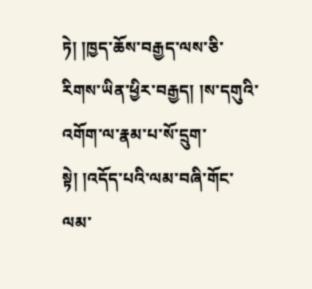ཏེ། །ཁྱད་ཆོས་བརྒྱད་ལས་ཅི་རིགས་ཡིན་ཕྱིར་བརྒྱད། །ས་དགུའི་འགོག་ལ་རྣམ་པ་སོ་དྲུག་སྟེ། །འདོད་པའི་ལམ་བཞི་གོང་ལམ་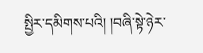སྤྱིར་དམིགས་པའི། །བཞི་སྟེ་ཉེར་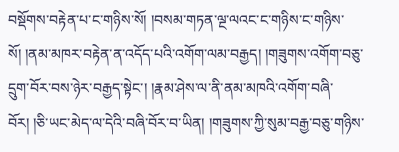བསྡོགས་བརྟེན་པ་ང་གཉིས་སོ། །བསམ་གཏན་ལྔ་ལའང་ང་གཉིས་ང་གཉིས་སོ། །ནམ་མཁར་བརྟེན་ན་འདོད་པའི་འགོག་ལམ་བརྒྱད། །གཟུགས་འགོག་བཅུ་དྲུག་བོར་བས་ཉེར་བརྒྱད་སྟེང་། །རྣམ་ཤེས་ལ་ནི་ནམ་མཁའི་འགོག་བཞི་བོར། །ཅི་ཡང་མེད་ལ་དེའི་བཞི་བོར་བ་ཡིན། །གཟུགས་ཀྱི་སུམ་བརྒྱ་བཅུ་གཉིས་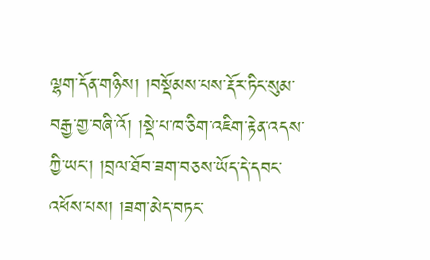ལྷག་དོན་གཉིས། །བསྡོམས་པས་རྡོར་ཏིང་སུམ་བརྒྱ་གྱ་བཞི་འོ། །སྡེ་པ་ཁ་ཅིག་འཇིག་རྟེན་འདས་ཀྱི་ཡང་། །བྲལ་ཐོབ་ཟག་བཅས་ཡོད་དེ་དབང་འཕོས་པས། །ཟག་མེད་བཏང་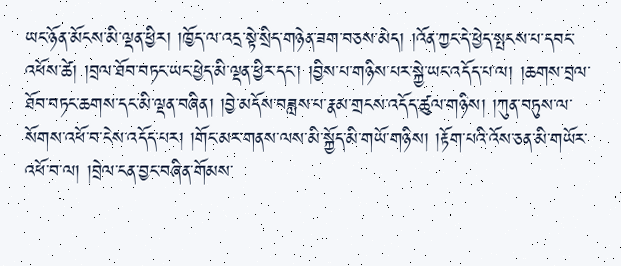ཡང་ཉོན་མོངས་མི་ལྡན་ཕྱིར། །ཁྱོད་ལ་འདྲ་སྟེ་སྲིད་གཉེན་ཟག་བཅས་མེད། །འོན་ཀྱང་དེ་ཕྱེད་སྤངས་པ་དབང་འཕོས་ཚེ། །བྲལ་ཐོབ་བཏང་ཡང་ཕྱེད་མི་ལྡན་ཕྱིར་དང་། །བྱིས་པ་གཉིས་པར་སྐྱེ་ཡང་འདོད་པ་ལ། །ཆགས་བྲལ་ཐོབ་བཏང་ཆགས་དང་མི་ལྡན་བཞིན། །བྱེ་མདོས་བཟླས་པ་རྣམ་གྲངས་འདོད་ཚུལ་གཉིས། །ཀུན་བཏུས་ལ་སོགས་འཕོ་བ་ངེས་འདོད་པར། །གོང་མར་གནས་ལས་མི་སྐྱོད་མི་གཡོ་གཉིས། །རྟོག་པའི་འོས་ཅན་མི་གཡོར་འཕོ་བ་ལ། །བྲེལ་ངན་བྱང་བཞིན་གོམས་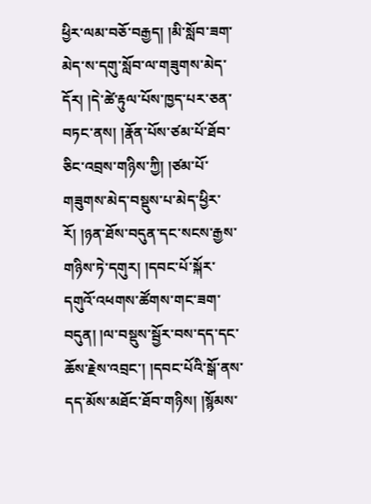ཕྱིར་ལམ་བཅོ་བརྒྱད། །མི་སློབ་ཟག་མེད་ས་དགུ་སློབ་ལ་གཟུགས་མེད་དོར། །དེ་ཚེ་རྟུལ་པོས་ཁྱད་པར་ཅན་བཏང་ནས། །རྣོན་པོས་ཙམ་པོ་ཐོབ་ཅིང་འབྲས་གཉིས་ཀྱི། །ཙམ་པོ་གཟུགས་མེད་བསྡུས་པ་མེད་ཕྱིར་རོ། །ཉན་ཐོས་བདུན་དང་སངས་རྒྱས་གཉིས་ཏེ་དགུར། །དབང་པོ་སྐོར་དགུའོ་འཕགས་ཚོགས་གང་ཟག་བདུན། །ལ་བསྡུས་སྦྱོར་བས་དད་དང་ཆོས་རྗེས་འབྲང་། །དབང་པོའི་སྒོ་ནས་དད་མོས་མཐོང་ཐོབ་གཉིས། །སྙོམས་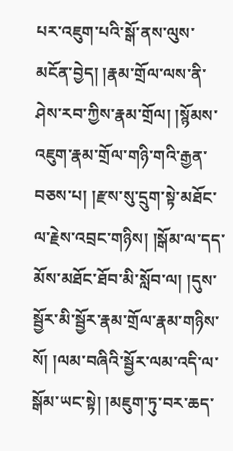པར་འཇུག་པའི་སྒོ་ནས་ལུས་མངོན་བྱེད། །རྣམ་གྲོལ་ལས་ནི་ཤེས་རབ་ཀྱིས་རྣམ་གྲོལ། །སྙོམས་འཇུག་རྣམ་གྲོལ་གཉི་གའི་རྒྱན་བཅས་པ། །རྫས་སུ་དྲུག་སྟེ་མཐོང་ལ་རྗེས་འབྲང་གཉིས། །སྒོམ་ལ་དད་མོས་མཐོང་ཐོབ་མི་སློབ་ལ། །དུས་སྦྱོར་མི་སྦྱོར་རྣམ་གྲོལ་རྣམ་གཉིས་སོ། །ལམ་བཞིའི་སྦྱོར་ལམ་འདི་ལ་སྒོམ་ཡང་སྟེ། །མཇུག་ཏུ་བར་ཆད་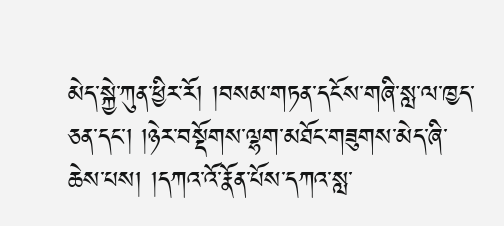མེད་སྐྱེ་ཀུན་ཕྱིར་རོ། །བསམ་གཏན་དངོས་གཞི་སླ་ལ་ཁྱད་ཅན་དང་། །ཉེར་བསྡོགས་ལྷག་མཐོང་གཟུགས་མེད་ཞི་ཆེས་པས། །དཀའ་འོ་རྣོན་པོས་དཀའ་སླ་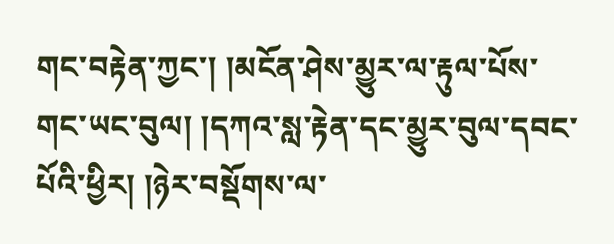གང་བརྟེན་ཀྱང་། །མངོན་ཤེས་མྱུར་ལ་རྟུལ་པོས་གང་ཡང་བུལ། །དཀའ་སླ་རྟེན་དང་མྱུར་བུལ་དབང་པོའི་ཕྱིར། །ཉེར་བསྡོགས་ལ་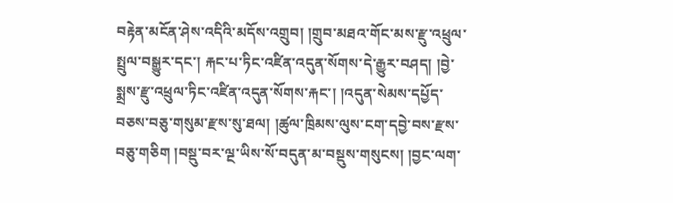བརྟེན་མངོན་ཤེས་འདིའི་མདོས་འགྲུབ། །གྲུབ་མཐའ་གོང་མས་རྫུ་འཕྲུལ་སྤྲུལ་བསྒྱུར་དང་། རྐང་པ་ཏིང་འཛིན་འདུན་སོགས་དེ་རྒྱུར་བཤད། །བྱེ་སྨྲས་རྫུ་འཕྲུལ་ཏིང་འཛིན་འདུན་སོགས་རྐང་། །འདུན་སེམས་དཔྱོད་བཅས་བཅུ་གསུམ་རྫས་སུ་ཐལ། །ཚུལ་ཁྲིམས་ལུས་ངག་དབྱེ་བས་རྫས་བཅུ་གཅིག །བསྡུ་བར་ལྔ་ཡིས་སོ་བདུན་མ་བསྡུས་གསུངས། །བྱང་ལག་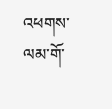འཕགས་ལམ་གོ་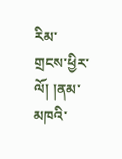རིམ་གྲངས་ཕྱིར་ལོ། །ནམ་མཁའི་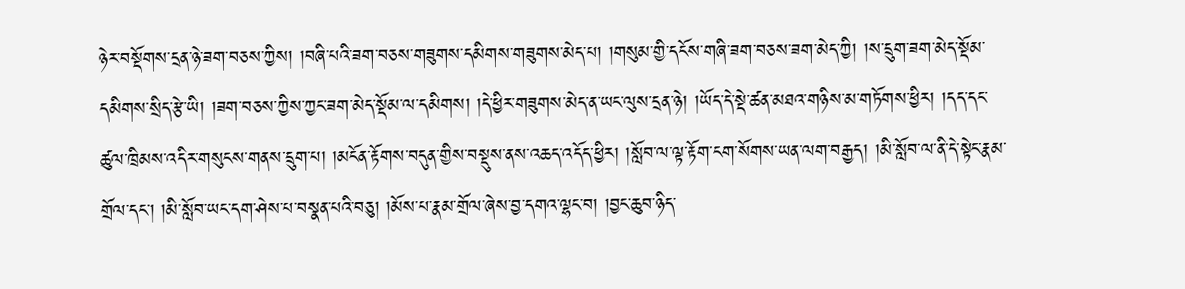ཉེར་བསྡོགས་དྲན་ཉེ་ཟག་བཅས་ཀྱིས། །བཞི་པའི་ཟག་བཅས་གཟུགས་དམིགས་གཟུགས་མེད་པ། །གསུམ་གྱི་དངོས་གཞི་ཟག་བཅས་ཟག་མེད་ཀྱི། །ས་དྲུག་ཟག་མེད་སྡོམ་དམིགས་སྲིད་རྩེ་ཡི། །ཟག་བཅས་ཀྱིས་ཀྱང་ཟག་མེད་སྡོམ་ལ་དམིགས། །དེ་ཕྱིར་གཟུགས་མེད་ན་ཡང་ལུས་དྲན་ཉེ། །ཡོད་དེ་སྡེ་ཚན་མཐའ་གཉིས་མ་གཏོགས་ཕྱིར། །དད་དང་ཚུལ་ཁྲིམས་འདིར་གསུངས་གནས་དྲུག་པ། །མངོན་རྟོགས་བདུན་གྱིས་བསྡུས་ནས་འཆད་འདོད་ཕྱིར། །སློབ་ལ་ལྟ་རྟོག་ངག་སོགས་ཡན་ལག་བརྒྱད། །མི་སློབ་ལ་ནི་དེ་སྟེང་རྣམ་གྲོལ་དང་། །མི་སློབ་ཡང་དག་ཤེས་པ་བསྣན་པའི་བཅུ། །མོས་པ་རྣམ་གྲོལ་ཞེས་བྱ་དགའ་ལྷང་བ། །བྱང་ཆུབ་ཉིད་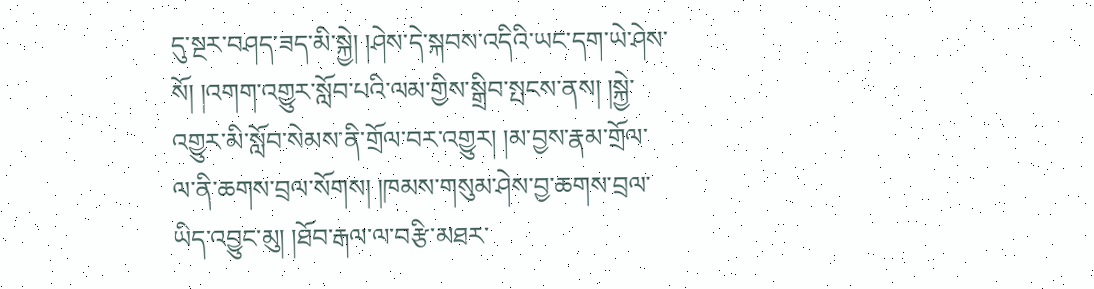དུ་སྔར་བཤད་ཟད་མི་སྐྱེ། །ཤེས་དེ་སྐབས་འདིའི་ཡང་དག་ཡེ་ཤེས་སོ། །འགག་འགྱུར་སློབ་པའི་ལམ་གྱིས་སྒྲིབ་སྤངས་ནས། །སྐྱེ་འགྱུར་མི་སློབ་སེམས་ནི་གྲོལ་བར་འགྱུར། །མ་བྱས་རྣམ་གྲོལ་ལ་ནི་ཆགས་བྲལ་སོགས། །ཁམས་གསུམ་ཤེས་བྱ་ཆགས་བྲལ་ཡིད་འབྱུང་མུ། །ཐོབ་རྒལ་ལ་བརྩི་མཐར་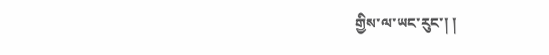གྱིས་ལ་ཡང་རུང་། །